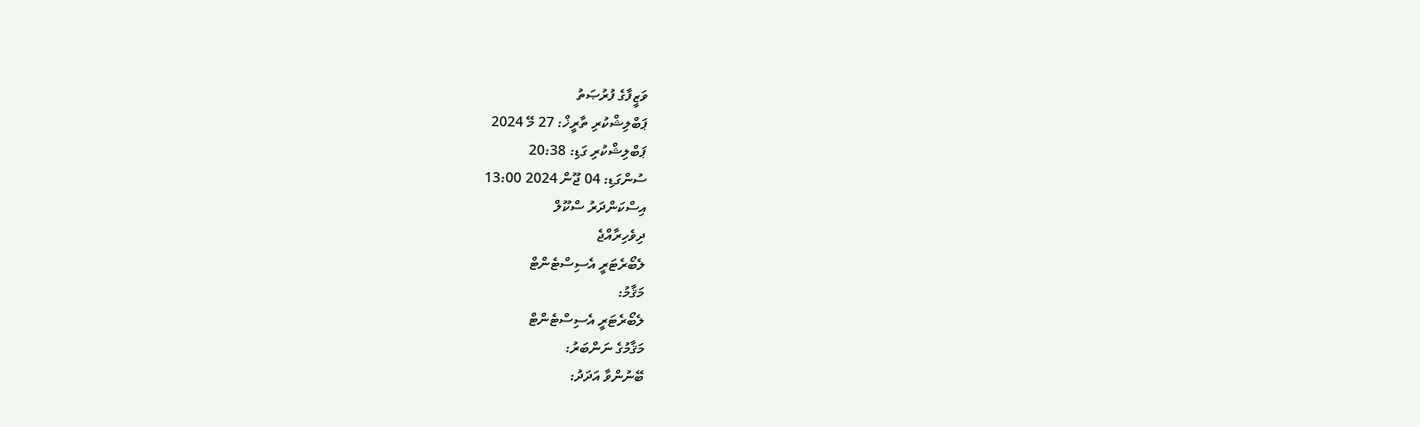ވަޒީފާގެ ފުރުޞަތު
ޕަބްލިޝްކުރި ތާރީޚް: 27 މޭ 2024
ޕަބްލިޝްކުރި ގަޑި: 20:38
ސުންގަޑި: 04 ޖޫން 2024 13:00
އިސްކަންދަރު ސްކޫލް
ދިވެހިރާއްޖެ
ލެބޯރެޓަރީ އެސިސްޓެންޓް
މަޤާމު:
ލެބޯރެޓަރީ އެސިސްޓެންޓް
މަޤާމުގެ ނަންބަރު:
ބޭނުންވާ އަދަދު: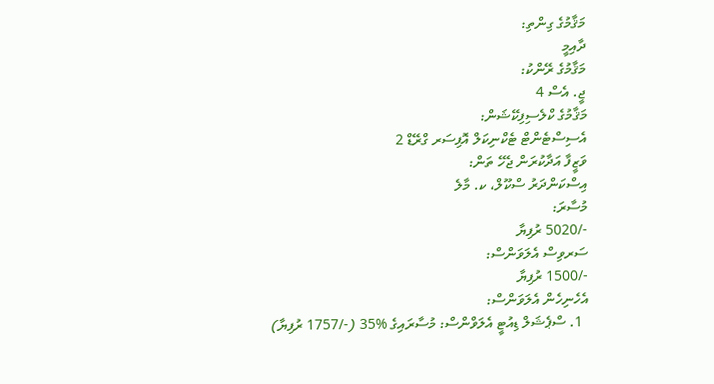މަޤާމުގެ ގިންތި:
ދާއިމީ
މަޤާމުގެ ރޭންކު:
ޖީ. އެސް 4
މަޤާމުގެ ކްލެސިފިކޭޝަން:
އެސިސްޓެންޓް ޓެކްނިކަލް އޮފިސަރ ގްރޭޑް 2
ވަޒީފާ އަދާކުރަން ޖެހޭ ތަން:
އިސްކަންދަރު ސްކޫލް، ކ. މާލެ
މުސާރަ:
-/5020 ރުފިޔާ
ސަރވިސް އެލަވަންސް:
-/1500 ރުފިޔާ
އެހެނިހެން އެލަވަންސް:
  1. ސްޕެޝަލް ޑިއުޓީ އެލަވްންސް: މުސާރައިގެ %35 (-/1757 ރުފިޔާ)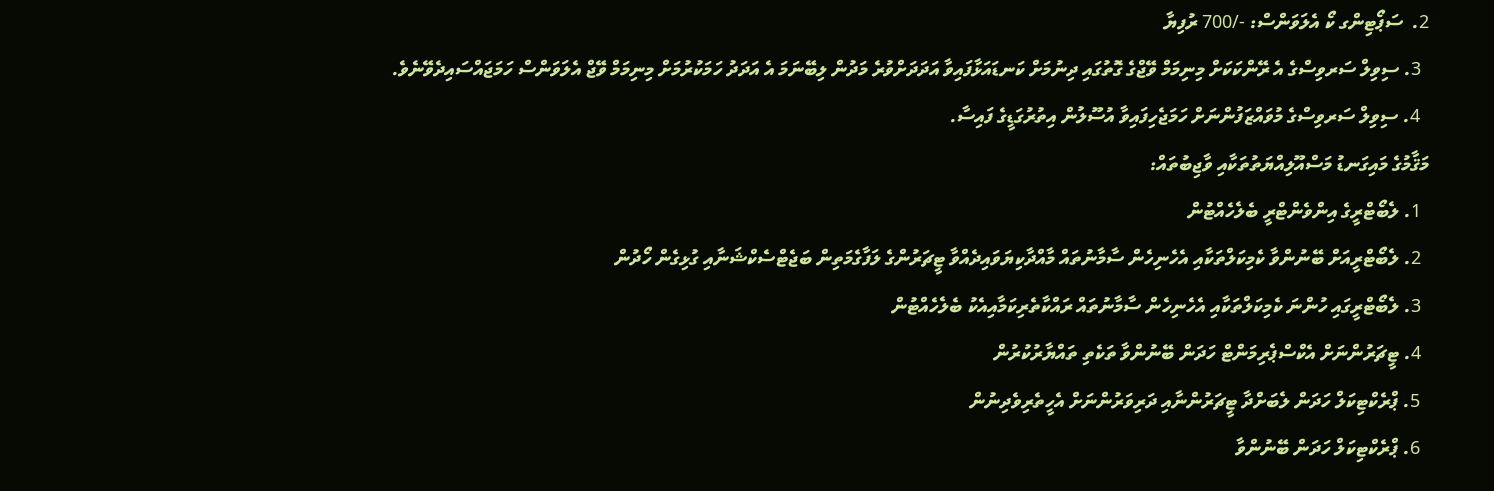2.  ސަޕޯޓިންގ ކޯ އެލަވަންސް: -/700 ރުފިޔާ
  3. ސިވިލް ސަރވިސްގެ އެ ރޭންކަކަށް މިނިމަމް ވޭޖްގެ ގޮތުގައި ދިނުމަށް ކަނޑައަޅާފައިވާ އަދަދަށްވުރެ މަދުން ލިބޭނަމަ އެ އަދަދު ހަމަކުރުމަށް މިނިމަމް ވޭޖް އެލަވަންސް ހަމަޖައްސައިދެވޭނެވެ.
  4. ސިވިލް ސަރވިސްގެ މުވައްޒަފުންނަށް ހަމަޖެހިފައިވާ އުސޫލުން އިތުރުގަޑީގެ ފައިސާ.
މަޤާމުގެ މައިގަނޑު މަސްއޫލިއްޔަތުތަކާއި ވާޖިބުތައް:
  1. ލެބޯޓްރީގެ އިންވެންޓްރީ ބެލެހެއްޓުން
  2. ލެބޯޓްރީއަށް ބޭނުންވާ ކެމިކަލްތަކާއި އެހެނިހެން ސާމާނުތައް މާއްދާކިޔަވައިދެއްވާ ޓީޗަރުންގެ ލަފާގެމަތިން ބަޖެޓްސެކްޝަނާއި ގުޅިގެން ހޯދުން
  3. ލެބޯޓްރީގައި ހުންނަ ކެމިކަލްތަކާއި އެހެނިހެން ސާމާނުތައް ރައްކާތެރިކަމާއިއެކު ބެލެހެއްޓުން
  4. ޓީޗަރުންނަށް އެކްސްޕެރިމަންޓް ހަދަން ބޭނުންވާ ތަކެތި ތައްޔާރުކުރުން
  5. ޕްރެކްޓިކަލް ހަދަން ލެބަށްދާ ޓީޗަރުންނާއި ދަރިވަރުންނަށް އެހީތެރިވެދިނުން
  6. ޕްރެކްޓިކަލް ހަދަން ބޭނުންވާ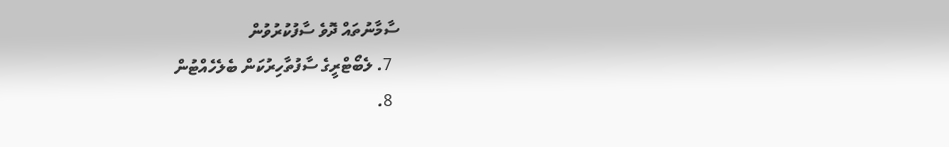ސާމާނުތައް ދޮވެ ސާފުކުރުވުން
  7. ލެބޯޓްރީގެ ސާފުތާހިރުކަން ބެލެހެއްޓުން
  8.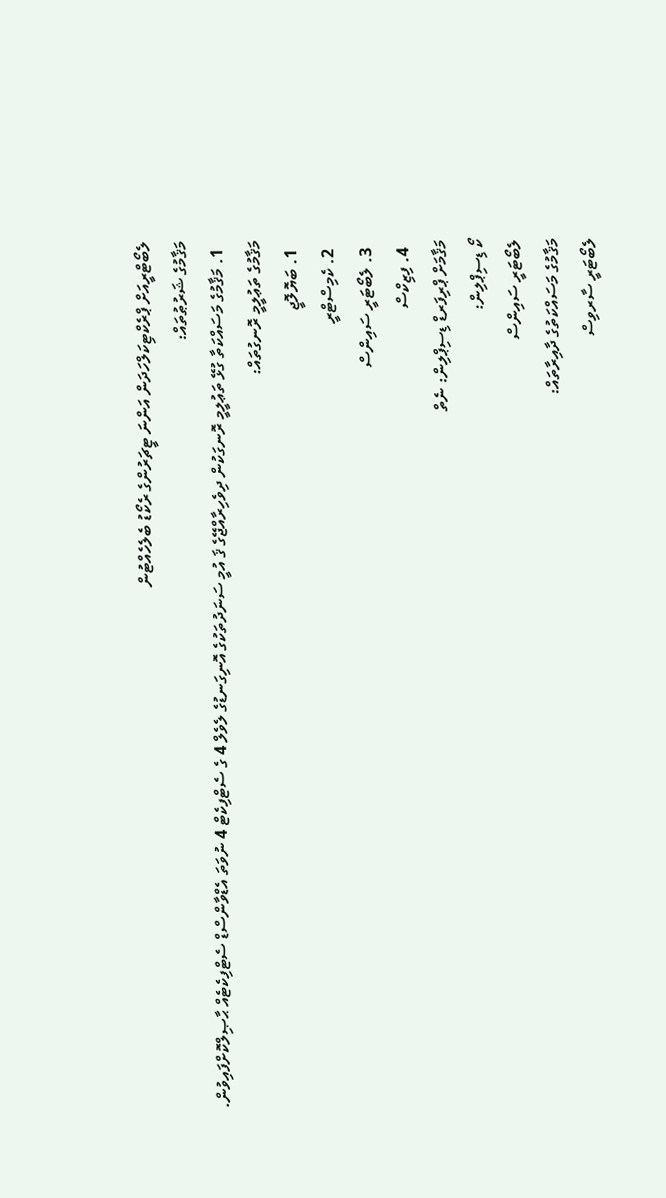ލެބޯޓްރީއަށް ޕްރެކްޓިކަލްހަދަން އަންނަ ޓީޗަރުންގެ ރެކޯޑު ބެލެހެއްޓުން
މަޤާމުގެ ޝަރުޠުތައް:
  1. މަޤާމުގެ މަސައްކަތާ ގުޅޭ ތަޢުލީމީ ރޮނގަކުން ދިވެހިރާއްޖޭގެ ޤަ އުމީ ސަނަދުތަކުގެ އޮނިގަނޑުގެ ލެވެލް 4 ގެ ސެޓްފިކެޓް 4 ނުވަތަ އެޑްވާންސްޑް ސެޓްފިކެޓެއް ޙާޞިލްކޮށްފައިވުން.
މަޤާމުގެ ތަޢުލީމީ ރޮނގުތައް:
  1. ބަޔޮލޮޖީ
  2. ކެމިސްޓްރީ
  3. ލެބޯޓަރީ ސައިންސް
  4. ފިޒިކްސް
މަޤާމަށް ޕްރިފަރޑް ޑިސިޕްލިން: ނެތް
ކޯ ޑިސިޕްލިން:
ލެބޯޓަރީ ސައިންސް
މަޤާމުގެ މަސައްކަތުގެ ދާއިރާތައް:
ލެބޯޓަރީ ސާރވިސް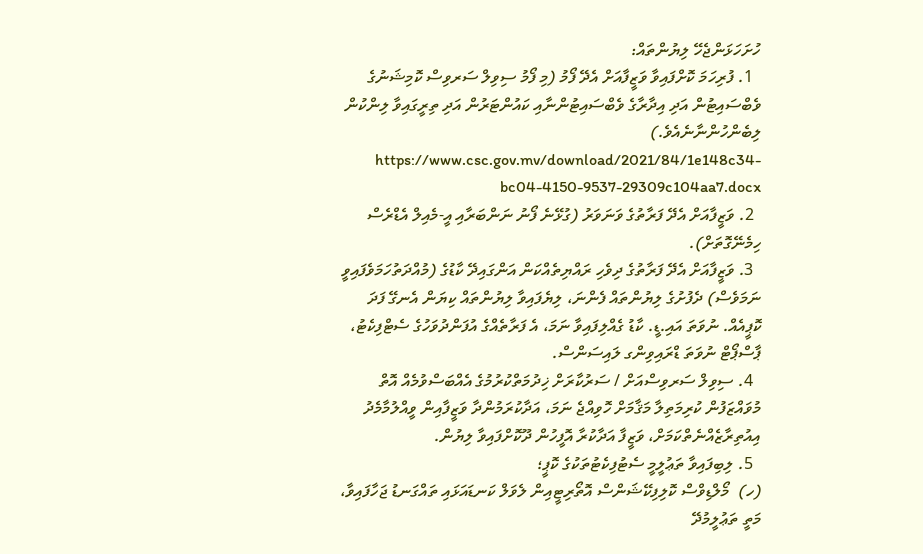ހުށަހަޅަންޖެހޭ ލިޔުންތައް:
  1. ފުރިހަމަ ކޮށްފައިވާ ވަޒީފާއަށް އެދޭ ފޯމު (މި ފޯމު ސިވިލް ސަރވިސް ކޮމިޝަނުގެ ވެބްސައިޓުން އަދި އިދާރާގެ ވެބްސައިޓުންނާއި ކައުންޓަރުން އަދި ތިރީގައިވާ ލިންކުން ލިބެންހުންނާނެއެވެ.)  https://www.csc.gov.mv/download/2021/84/1e148c34-bc04-4150-9537-29309c104aa7.docx
  2. ވަޒީފާއަށް އެދޭ ފަރާތުގެ ވަނަވަރު (ގުޅޭނެ ފޯނު ނަންބަރާއި އީ-މެއިލް އެޑްރެސް ހިމެނޭގޮތަށް).
  3. ވަޒީފާއަށް އެދޭ ފަރާތުގެ ދިވެހި ރައްޔިތެއްކަން އަންގައިދޭ ކާޑުގެ (މުއްދަތުހަމަވެފައިވީ ނަމަވެސް) ދެފުށުގެ ލިޔުންތައް ފެންނަ، ލިޔެފައިވާ ލިޔުންތައް ކިޔަން އެނގޭ ފަދަ ކޮޕީއެއް. ނުވަތަ އައި.ޑީ. ކާޑު ގެއްލިފައިވާ ނަމަ، އެ ފަރާތެއްގެ އުފަންދުވަހުގެ ސެޓްފިކެޓު، ޕާސްޕޯޓް ނުވަތަ ޑްރައިވިންގ ލައިސަންސް.
  4. ސިވިލް ސަރވިސްއަށް / ސަރުކާރަށް ޚިދުމަތްކުރުމުގެ އެއްބަސްވުމެއް އޮތް މުވައްޒަފުން ކުރިމަތިލާ މަޤާމަށް ހޮވިއްޖެ ނަމަ، އަދާކުރަމުންދާ ވަޒީފާއިން ވީއްލުމާމެދު އިއުތިރާޒެއްނެތްކަމަށް، ވަޒީފާ އަދާކުރާ އޮފީހުން ދޫކޮށްފައިވާ ލިޔުން.
  5. ލިބިފައިވާ ތަޢުލީމީ ސެޓުފިކެޓުތަކުގެ ކޮޕީ؛
(ހ)  މޯލްޑިވްސް ކޮލިފިކޭޝަންސް އޮތޯރިޓީއިން ލެވަލް ކަނޑައަޅައި ތައްގަނޑު ޖަހާފައިވާ، މަތީ ތަޢުލީމުދޭ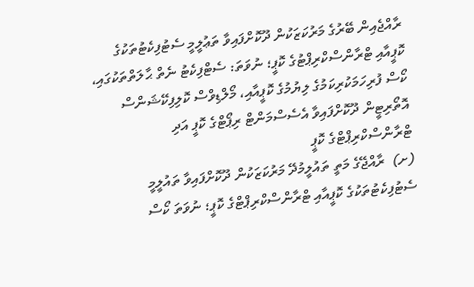ރާއްޖެއިން ބޭރުގެ މަރުކަޒަކުން ދޫކޮށްފައިވާ ތަޢުލީމީ ސެޓުފިކެޓުތަކުގެ ކޮޕީއާއި ޓްރާންސްކްރިޕްޓުގެ ކޮޕީ؛ ނުވަތަ: ސެޓްފިކެޓު ނެތް ޙާލަތްތަކުގައި، ކޯސް ފުރިހަމަކުރިކަމުގެ ލިޔުމުގެ ކޮޕީއާއި، މޯލްޑިވްސް ކޮލިފިކޭޝަންސް އޮތޯރިޓީން ދޫކޮށްފައިވާ އެސެސްމަންޓް ރިޕޯޓްގެ ކޮޕީ އަދި ޓްރާންސްކްރިޕްޓްގެ ކޮޕީ
(ށ)  ރާއްޖޭގެ މަތީ ތައުލީމުދޭ މަރުކަޒަކުން ދޫކޮށްފައިވާ ތައުލީމީ ސެޓުފިކެޓުތަކުގެ ކޮޕީއާއި ޓްރާންސްކްރިޕްޓްގެ ކޮޕީ؛ ނުވަތަ ކޯސް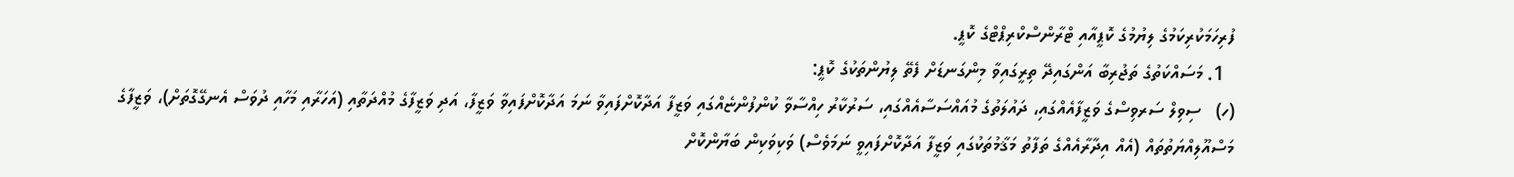ފުރިހަމަކުރިކަމުގެ ލިޔުމުގެ ކޮޕީއާއި ޓްރާންސްކްރިޕްޓްގެ ކޮޕީ.
  1. މަސައްކަތުގެ ތަޖުރިބާ އަންގައިދޭ ތިރީގައިވާ މިންގަނޑަށް ފެތޭ ލިޔުންތަކުގެ ކޮޕީ:
(ހ)   ސިވިލް ސަރވިސްގެ ވަޒީފާއެއްގައި، ދައުލަތުގެ މުއައްސަސާއެއްގައި، ސަރުކާރު ހިއްސާވާ ކުންފުންޏެއްގައި ވަޒީފާ އަދާކޮށްފައިވާ ނަމަ އަދާކޮށްފައިވާ ވަޒީފާ، އަދި ވަޒީފާގެ މުއްދަތާއި (އަހަރާއި މަހާއި ދުވަސް އެނގޭގޮތަށް)، ވަޒީފާގެ މަސްއޫލިއްޔަތުތައް (އެއް އިދާރާއެއްގެ ތަފާތު މަޤާމުތަކުގައި ވަޒީފާ އަދާކޮށްފައިވީ ނަމަވެސް) ވަކިވަކިން ބަޔާންކޮށް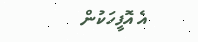އެ އޮފީހަކުން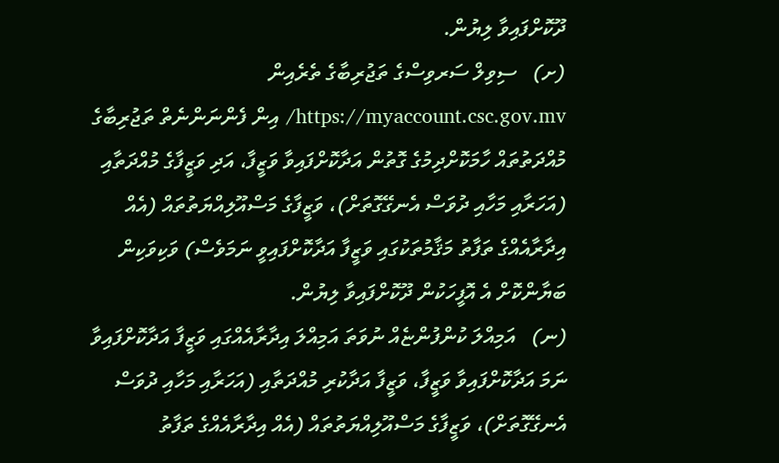ދޫކޮށްފައިވާ ލިޔުން.
(ށ)   ސިވިލް ސަރވިސްގެ ތަޖުރިބާގެ ތެރެއިން https://myaccount.csc.gov.mv/ އިން ފެންނަންނެތް ތަޖުރިބާގެ މުއްދަތުތައް ހާމަކޮށްދިމުގެ ގޮތުން އަދާކޮށްފައިވާ ވަޒީފާ، އަދި ވަޒީފާގެ މުއްދަތާއި (އަހަރާއި މަހާއި ދުވަސް އެނގޭގޮތަށް)، ވަޒީފާގެ މަސްއޫލިއްޔަތުތައް (އެއް އިދާރާއެއްގެ ތަފާތު މަޤާމުތަކުގައި ވަޒީފާ އަދާކޮށްފައިވީ ނަމަވެސް) ވަކިވަކިން ބަޔާންކޮށް އެ އޮފީހަކުން ދޫކޮށްފައިވާ ލިޔުން.
(ނ)   އަމިއްލަ ކުންފުންޏެއް ނުވަތަ އަމިއްލަ އިދާރާއެއްގައި ވަޒީފާ އަދާކޮށްފައިވާ ނަމަ އަދާކޮށްފައިވާ ވަޒީފާ، ވަޒީފާ އަދާކުރި މުއްދަތާއި (އަހަރާއި މަހާއި ދުވަސް އެނގޭގޮތަށް)، ވަޒީފާގެ މަސްއޫލިއްޔަތުތައް (އެއް އިދާރާއެއްގެ ތަފާތު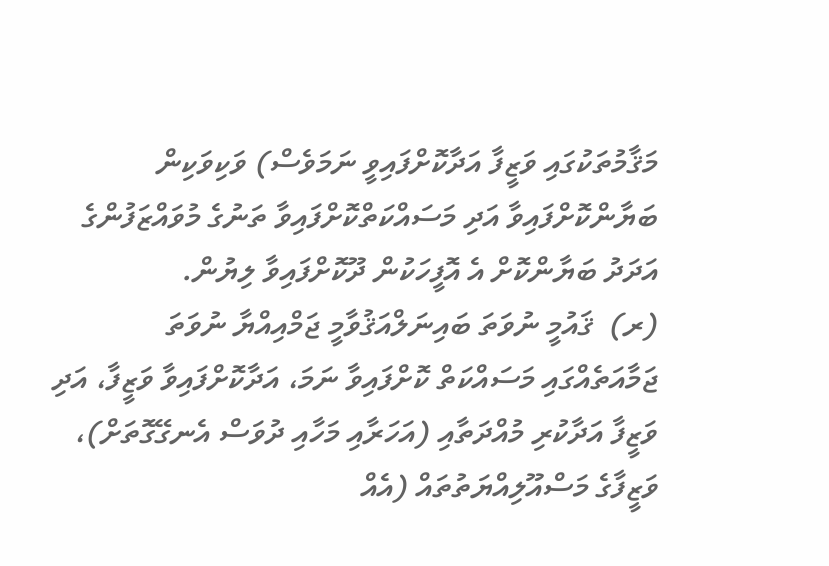މަޤާމުތަކުގައި ވަޒީފާ އަދާކޮށްފައިވީ ނަމަވެސް) ވަކިވަކިން ބަޔާންކޮށްފައިވާ އަދި މަސައްކަތްކޮށްފައިވާ ތަނުގެ މުވައްޒަފުންގެ އަދަދު ބަޔާންކޮށް އެ އޮފީހަކުން ދޫކޮށްފައިވާ ލިޔުން.
(ރ)  ޤައުމީ ނުވަތަ ބައިނަލްއަޤުވާމީ ޖަމްއިއްޔާ ނުވަތަ ޖަމާއަތެއްގައި މަސައްކަތް ކޮށްފައިވާ ނަމަ، އަދާކޮށްފައިވާ ވަޒީފާ، އަދި ވަޒީފާ އަދާކުރި މުއްދަތާއި (އަހަރާއި މަހާއި ދުވަސް އެނގޭގޮތަށް)، ވަޒީފާގެ މަސްއޫލިއްޔަތުތައް (އެއް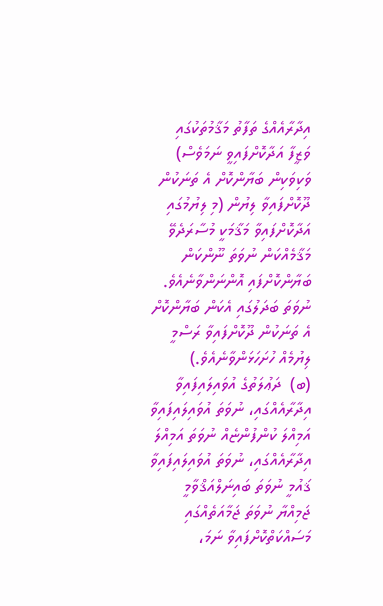އިދާރާއެއްގެ ތަފާތު މަޤާމުތަކުގައި ވަޒީފާ އަދާކޮށްފައިވީ ނަމަވެސް) ވަކިވަކިން ބަޔާންކޮށް އެ ތަނަކުން ދޫކޮށްފައިވާ ލިޔުން (މި ލިޔުމުގައި އަދާކޮށްފައިވާ މަޤާމަކީ މުސާރަދެވޭ މަޤާމެއްކަން ނުވަތަ ނޫންކަން ބަޔާންކޮށްފައި އޮންނަންވާނެއެވެ. ނުވަތަ ބަދަލުގައި އެކަން ބަޔާންކޮށް އެ ތަނަކުން ދޫކޮށްފައިވާ ރަސްމީ ލިޔުމެއް ހުށަހަޅަންވާނެއެވެ.)
(ބ)  ދަޢުލަތުގެ އުވައިލައިފައިވާ އިދާރާއެއްގައި، ނުވަތަ އުވައިލައިފައިވާ އަމިއްލަ ކުންފުންޏެއް ނުވަތަ އަމިއްލަ އިދާރާއެއްގައި، ނުވަތަ އުވައިލައިފައިވާ ޤައުމީ ނުވަތަ ބައިނަލްއަޤްވާމީ ޖަމިއްޔާ ނުވަތަ ޖަމާއަތެއްގައި މަސައްކަތްކޮށްފައިވާ ނަމަ،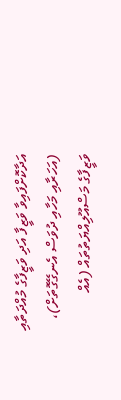އަދާކޮށްފައިވާ ވަޒީފާ އަދި ވަޒީފާގެ މުއްދަތާއި (އަހަރާއި މަހާއި ދުވަސް އެނގޭގޮތަށް)، ވަޒީފާގެ މަސްއޫލިއްޔަތުތައް (އެއް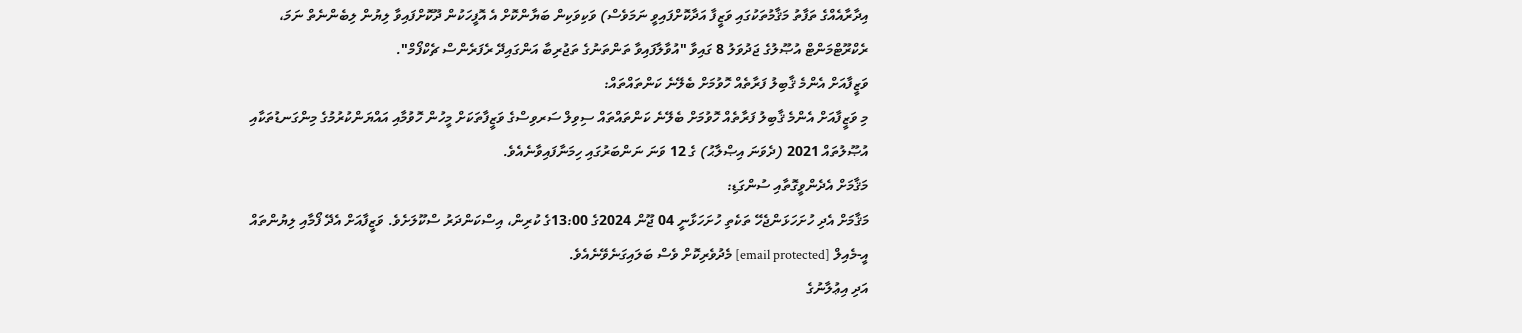އިދާރާއެއްގެ ތަފާތު މަޤާމުތަކުގައި ވަޒީފާ އަދާކޮށްފައިވީ ނަމަވެސް) ވަކިވަކިން ބަޔާންކޮށް އެ އޮފީހަކުން ދޫކޮށްފައިވާ ލިޔުން ލިބެންނެތް ނަމަ، ރެކްރޫޓްމަންޓް އުޞޫލުގެ ޖަދުވަލު 8 ގައިވާ "އުވާލާފައިވާ ތަންތަނުގެ ތަޖުރިބާ އަންގައިދޭ ރެފަރެންސް ޗެކްފޯމް".
ވަޒީފާއަށް އެންމެ ޤާބިލު ފަރާތެއް ހޮވުމަށް ބެލޭނެ ކަންތައްތައް:
މި ވަޒީފާއަށް އެންމެ ޤާބިލު ފަރާތެއް ހޮވުމަށް ބެލޭނެ ކަންތައްތައް ސިވިލް ސަރވިސްގެ ވަޒީފާތަކަށް މީހުން ހޮވުމާއި އައްޔަންކުރުމުގެ މިންގަނޑުތަކާއި އުޞޫލުތައް 2021 (ދެވަނަ އިޞްލާޙު) ގެ 12 ވަނަ ނަންބަރުގައި ހިމަނާފައިވާނެއެވެ.
މަޤާމަށް އެދެންވީގޮތާއި ސުންގަޑި:
މަޤާމަށް އެދި ހުށަހަޅަންޖެހޭ ތަކެތި ހުށަހަޅާނީ 04 ޖޫން 2024ގެ 13:00ގެ ކުރިން، އިސްކަންދަރު ސްކޫލަށެވެ. ވަޒީފާއަށް އެދޭ ފޯމާއި ލިޔުންތައް އީ-މެއިލް [email protected] މެދުވެރިކޮށް ވެސް ބަލައިގަނެވޭނެއެވެ.
އަދި އިޢުލާނުގެ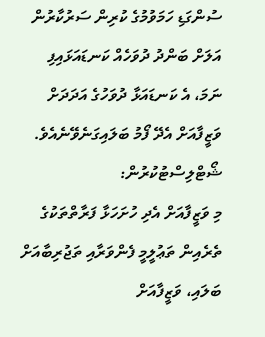ސުންގަޑި ހަމަވުމުގެ ކުރިން ސަރުކާރުން އަލަށް ބަންދު ދުވަހެއް ކަނޑައަޅައިފި ނަމަ، އެ ކަނޑައަޅާ ދުވަހުގެ އަދަދަށް ވަޒީފާއަށް އެދޭ ފޯމު ބަލައިގަނެވޭނެއެވެ.
ޝޯޓްލިސްޓުކުރުން:
މި ވަޒީފާއަށް އެދި ހުށަހަޅާ ފަރާތްތަކުގެ ތެރެއިން ތަޢުލީމީ ފެންވަރާއި ތަޖުރިބާއަށް ބަލައި، ވަޒީފާއަށް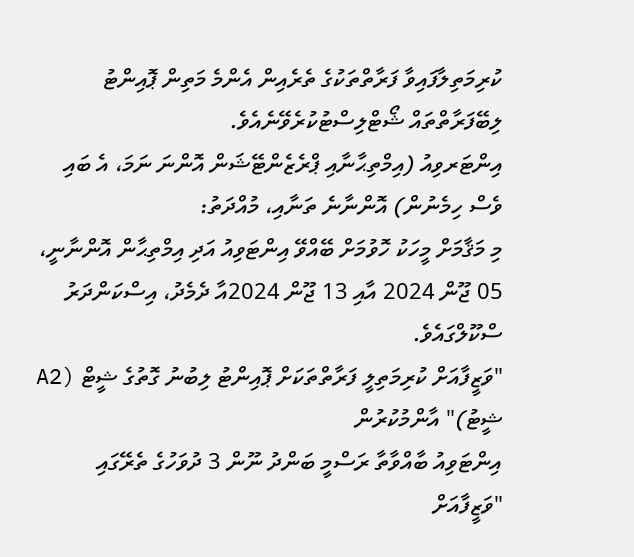ކުރިމަތިލާފައިވާ ފަރާތްތަކުގެ ތެރެއިން އެންމެ މަތިން ޕޮއިންޓު ލިބޭފަރާތްތައް ޝޯޓްލިސްޓުކުރެވޭނެއެވެ.
އިންޓަރވިއު (އިމްތިޙާނާއި ޕްރެޒެންޓޭޝަން އޮންނަ ނަމަ، އެ ބައި ވެސް ހިމެނުން) އޮންނާނެ ތަނާއި، މުއްދަތު:
މި މަޤާމަށް މީހަކު ހޮވުމަށް ބޭއްވޭ އިންޓަވިއު އަދި އިމްތިޙާން އޮންނާނީ، 05 ޖޫން 2024 އާއި 13 ޖޫން 2024އާ ދެމެދު، އިސްކަންދަރު ސްކޫލްގައެވެ.
"ވަޒީފާއަށް ކުރިމަތިލީ ފަރާތްތަކަށް ޕޮއިންޓު ލިބުނު ގޮތުގެ ޝީޓް (A2 ޝީޓު)" އާންމުކުރުން
އިންޓަވިއު ބާއްވާތާ ރަސްމީ ބަންދު ނޫން 3 ދުވަހުގެ ތެރޭގައި "ވަޒީފާއަށް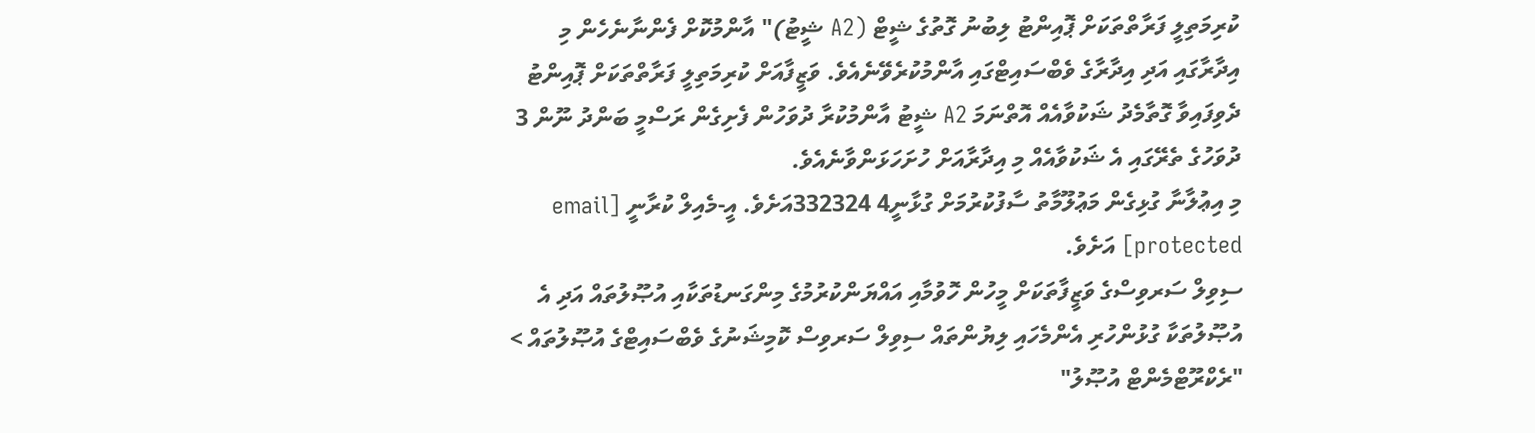ކުރިމަތިލީ ފަރާތްތަކަށް ޕޮއިންޓު ލިބުނު ގޮތުގެ ޝީޓް (A2 ޝީޓު)" އާންމުކޮށް ފެންނާނެހެން މި އިދާރާގައި އަދި އިދާރާގެ ވެބްސައިޓްގައި އާންމުކުރެވޭނެއެވެ. ވަޒީފާއަށް ކުރިމަތިލީ ފަރާތްތަކަށް ޕޮއިންޓު ދެވިފައިވާ ގޮތާމެދު ޝަކުވާއެއް އޮތްނަމަ A2 ޝީޓު އާންމުކުރާ ދުވަހުން ފެށިގެން ރަސްމީ ބަންދު ނޫން 3 ދުވަހުގެ ތެރޭގައި އެ ޝަކުވާއެއް މި އިދާރާއަށް ހުށަހަޅަންވާނެއެވެ.
މި އިޢުލާނާ ގުޅިގެން މަޢުލޫމާތު ސާފުކުރުމަށް ގުޅާނީ4 332324އަށެވެ. އީ-މެއިލް ކުރާނީ [email protected] އަށެވެ.
ސިވިލް ސަރވިސްގެ ވަޒީފާތަކަށް މީހުން ހޮވުމާއި އައްޔަންކުރުމުގެ މިންގަނޑުތަކާއި އުޞޫލުތައް އަދި އެ އުޞޫލުތަކާ ގުޅުންހުރި އެންމެހައި ލިޔުންތައް ސިވިލް ސަރވިސް ކޮމިޝަނުގެ ވެބްސައިޓްގެ އުޞޫލުތައް > "ރެކްރޫޓްމެންޓް އުޞޫލު"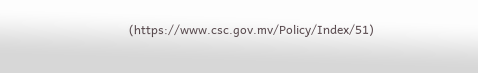(https://www.csc.gov.mv/Policy/Index/51)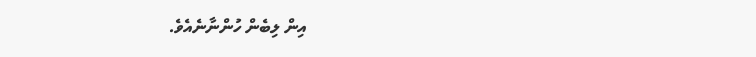އިން ލިބެން ހުންނާނެއެވެ.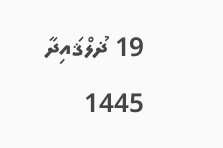19 ޛުލްޤައިދާ 1445